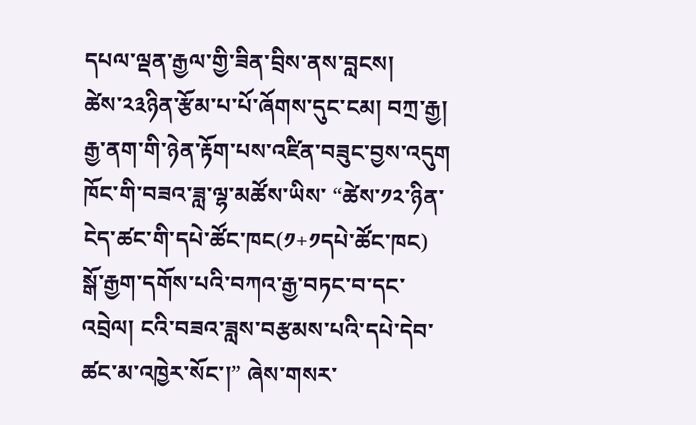དཔལ་ལྡན་རྒྱལ་གྱི་ཟིན་བྲིས་ནས་བླངས།
ཚེས་༢༣ཉིན་རྩོམ་པ་པོ་ཞོགས་དུང་ངམ། བཀྲ་རྒྱ། རྒྱ་ནག་གི་ཉེན་རྟོག་པས་འཛིན་བཟུང་བྱས་འདུག ཁོང་གི་བཟའ་ཟླ་ལྷ་མཚོས་ཡིས་ “ཚེས་༡༢་ཉིན་ངེད་ཚང་གི་དཔེ་ཚོང་ཁང(༡+༡དཔེ་ཚོང་ཁང) སྒོ་རྒྱག་དགོས་པའི་བཀའ་རྒྱ་བཏང་བ་དང་འབྲེལ། ངའི་བཟའ་ཟླས་བརྩམས་པའི་དཔེ་དེབ་ཚང་མ་འཁྱེར་སོང་།” ཞེས་གསར་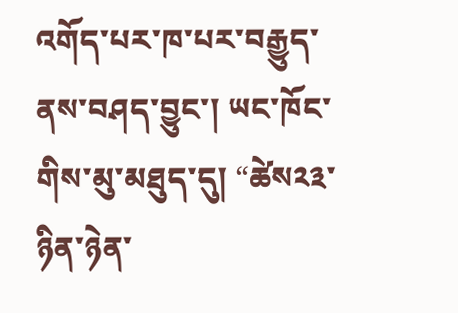འགོད་པར་ཁ་པར་བརྒྱུད་ནས་བཤད་བྱུང་། ཡང་ཁོང་གིས་མུ་མཐུད་དུ། “ཚེས༢༣་ཉིན་ཉེན་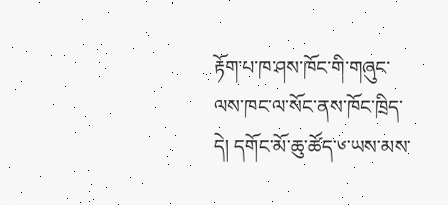རྟོག་པ་ཁ་ཤས་ཁོང་གི་གཞུང་ལས་ཁང་ལ་སོང་ནས་ཁོང་ཁྲིད་དེ། དགོང་མོ་ཆུ་ཚོད་༦་ཡས་མས་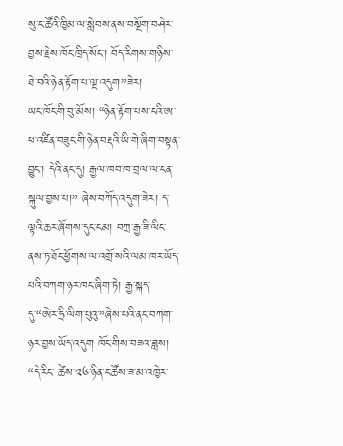སུ་ང་ཚོའི་ཁྱིམ་ལ་སླེབས་ནས་བསྔོག་བཤེར་བྱས་རྗེས་ཁོང་ཁྲིད་སོང་། བོད་རིགས་གཉིས་ཐེ་བའི་ཉེན་རྟོག་པ་ལྔ་འདུག”ཟེར།
ཡང་ཁོང་གི་བུ་མོས། “ཉེན་རྟོག་པས་ངའི་ཨ་ཕ་འཛིན་བཟུང་གི་ཉེན་བརྡའི་ཡི་གེ་ཞིག་བསྟན་བྱུང་། དེའི་ནང་དུ། རྒྱལ་ཁབ་ཁ་བྲལ་ལ་ངན་སྐུལ་བྱས་པ།” ཞེས་བཀོད་འདུག་ཟེར། ད་ལྟའི་ཆར་ཞོགས་དུང་ངམ། བཀྲ་རྒྱ་ཟི་ལིང་ནས་ཏ་ཐོང་ཕྱོགས་ལ་འགྲོ་སའི་ལམ་ཁར་ཡོད་པའི་བཀག་ཉར་ཁང་ཞིག་ཏེ། རྒྱ་སྐད་དུ་“ཨེར་ཧྲི་ལིག་པུའུ་”ཞེས་པའི་ནང་བཀག་ཉར་བྱས་ཡོད་འདུག ཁོང་གིས་བཟའ་ཟླས། “དེ་རིང་ ཚེས་༢༦་ཉིན་ང་ཚོས་ཟ་མ་འཁྱེར་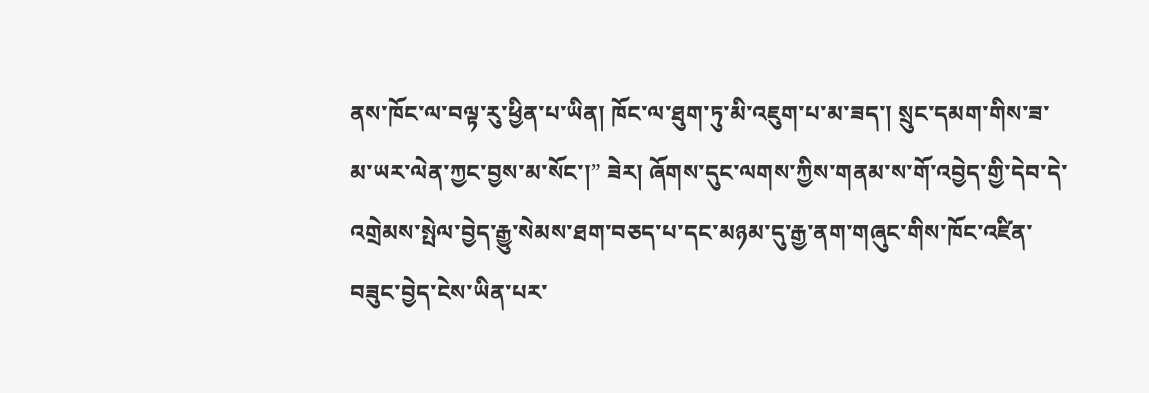ནས་ཁོང་ལ་བལྟ་རུ་ཕྱིན་པ་ཡིན། ཁོང་ལ་ཐུག་ཏུ་མི་འཇུག་པ་མ་ཟད་། སྲུང་དམག་གིས་ཟ་མ་ཡར་ལེན་ཀྱང་བྱས་མ་སོང་།” ཟེར། ཞོགས་དུང་ལགས་ཀྱིས་གནམ་ས་གོ་འབྱེད་གྱི་དེབ་དེ་འགྲེམས་སྤེལ་བྱེད་རྒྱུ་སེམས་ཐག་བཅད་པ་དང་མཉམ་དུ་རྒྱ་ནག་གཞུང་གིས་ཁོང་འཛིན་བཟུང་བྱེད་ངེས་ཡིན་པར་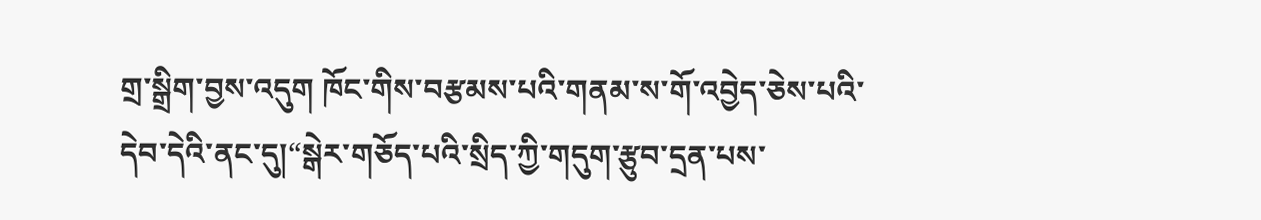གྲ་སྒྲིག་བྱས་འདུག ཁོང་གིས་བརྩམས་པའི་གནམ་ས་གོ་འབྱེད་ཅེས་པའི་དེབ་དེའི་ནང་དུ།“སྒེར་གཅོད་པའི་སྲིད་ཀྱི་གདུག་རྩུབ་དྲན་པས་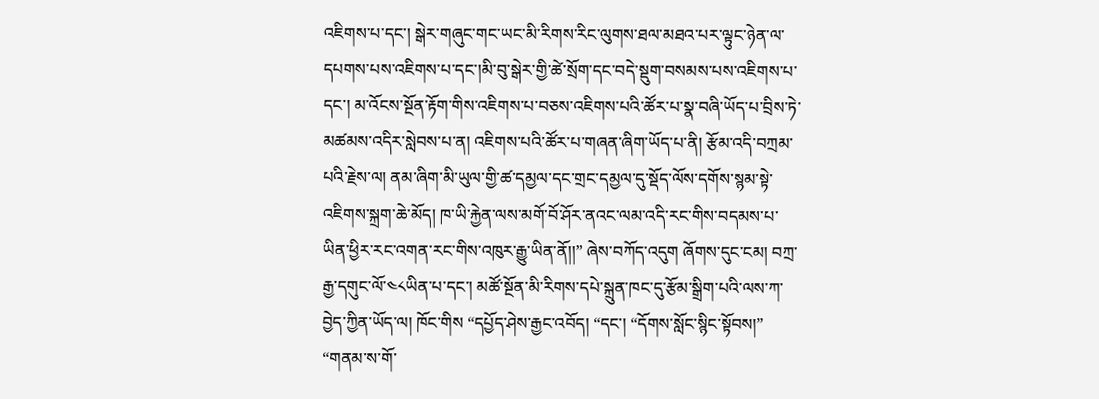འཇིགས་པ་དང་། སྒེར་གཞུང་གང་ཡང་མི་རིགས་རིང་ལུགས་ཐལ་མཐའ་པར་ལྟུང་ཉེན་ལ་དཔགས་པས་འཇིགས་པ་དང་།མི་བུ་སྒེར་གྱི་ཚེ་སྲོག་དང་བདེ་སྡུག་བསམས་པས་འཇིགས་པ་དང་། མ་འོངས་སྔོན་རྟོག་གིས་འཇིགས་པ་བཅས་འཇིགས་པའི་ཚོར་པ་སྣ་བཞི་ཡོད་པ་བྲིས་ཏེ་མཚམས་འདིར་སླེབས་པ་ན། འཇིགས་པའི་ཚོར་པ་གཞན་ཞིག་ཡོད་པ་ནི། རྩོམ་འདི་བཀྲམ་པའི་རྗེས་ལ། ནམ་ཞིག་མི་ཡུལ་གྱི་ཚ་དམྱལ་དང་གྲང་དམྱལ་དུ་སྡོད་ལོས་དགོས་སྙམ་སྟེ་འཇིགས་སྐྲག་ཆེ་མོད། ཁ་ཡི་རྐྱེན་ལས་མགོ་བོ་ཤོར་ནའང་ལམ་འདི་རང་གིས་བདམས་པ་ཡིན་ཕྱིར་རང་འགན་རང་གིས་འཁུར་རྒྱུ་ཡིན་ནོ།།” ཞེས་བཀོད་འདུག ཞོགས་དུང་ངམ། བཀྲ་རྒྱ་དགུང་ལོ་༤༨ཡིན་པ་དང་། མཚོ་སྔོན་མི་རིགས་དཔེ་སྐྲུན་ཁང་དུ་རྩོམ་སྒྲིག་པའི་ལས་ཀ་བྱེད་ཀྱིན་ཡོད་ལ། ཁོང་གིས “དཔྱོད་ཤེས་རྒྱང་འབོད། “དང་། “དོགས་སློང་སྙིང་སྟོབས།” “གནམ་ས་གོ་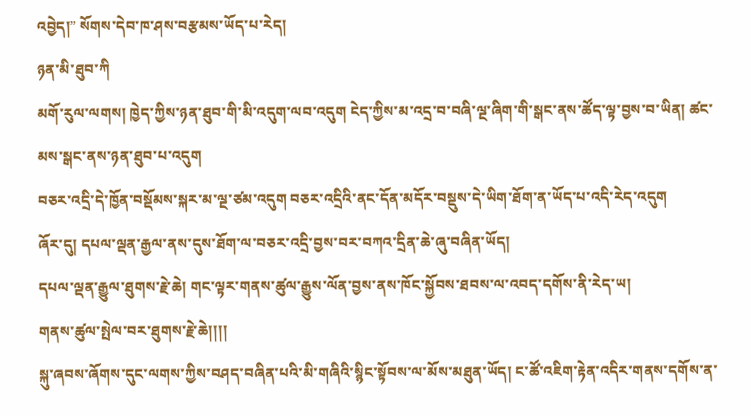འབྱེད།” སོགས་དེབ་ཁ་ཤས་བརྩམས་ཡོད་པ་རེད།
ཉན་མི་ཐུབ་ཀི
མགོ་རུལ་ལགས། ཁྱེད་ཀྱིས་ཉན་ཐུབ་གི་མི་འདུག་ལབ་འདུག ངེད་ཀྱིས་མ་འདྲ་བ་བཞི་ལྔ་ཞིག་གི་སྒང་ནས་ཚོད་ལྟ་བྱས་བ་ཡིན། ཚང་མས་སྒང་ནས་ཉན་ཐུབ་པ་འདུག
བཅར་འདྲི་དེ་ཁྱོན་བསྡོམས་སྐར་མ་ལྔ་ཙམ་འདུག བཅར་འདྲིའི་ནང་དོན་མདོར་བསྡུས་དེ་ཡིག་ཐོག་ན་ཡོད་པ་འདི་རེད་འདུག
ཞོར་དུ། དཔལ་ལྡན་རྒྱལ་ནས་དུས་ཐོག་ལ་བཅར་འདྲི་བྱས་བར་བཀའ་དྲིན་ཆེ་ཞུ་བཞིན་ཡོད།
དཔལ་ལྡན་རྒྱུལ་ཐུགས་རྗེ་ཆེ། གང་ལྟར་གནས་ཚུལ་རྒྱུས་ལོན་བྱས་ནས་ཁོང་སྐྱོབས་ཐབས་ལ་འབད་དགོས་ནི་རེད་ཡ།
གནས་ཚུལ་སྤེལ་བར་ཐུགས་རྗེ་ཆེ།།།།
སྐུ་ཞབས་ཞོགས་དུང་ལགས་ཀྱིས་བཤད་བཞིན་པའི་མི་གཞིའི་སྙིང་སྟོབས་ལ་མོས་མཐུན་ཡོད། ང་ཚོ་འཇིག་རྟེན་འདིར་གནས་དགོས་ན་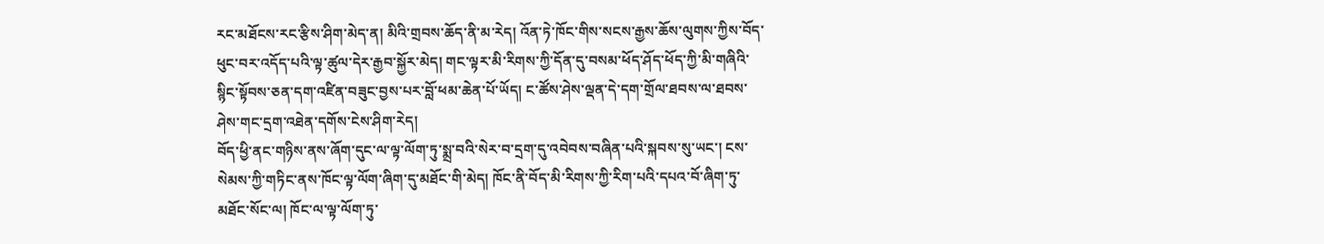རང་མཐོངས་རང་རྩིས་ཤིག་མེད་ན། མིའི་གྲབས་ཆོད་ནི་མ་རེད། འོན་ཏེ་ཁོང་གིས་སངས་རྒྱས་ཆོས་ལུགས་ཀྱིས་བོད་ཕུང་བར་འདོད་པའི་ལྟ་ཚུལ་དེར་རྒྱབ་སྐྱོར་མེད། གང་ལྟར་མི་རིགས་ཀྱི་དོན་དུ་བསམ་ཕོད་ཤོད་ཕོད་ཀྱི་མི་གཞིའི་སྙིང་སྟོབས་ཅན་དག་འཛིན་བཟུང་བྱས་པར་བློ་ཕམ་ཆེན་པོ་ཡོད། ང་ཚོས་ཤེས་ལྡན་དེ་དག་གྲོལ་ཐབས་ལ་ཐབས་ཤེས་གང་དྲག་འཐེན་དགོས་ངེས་ཤིག་རེད།
བོད་ཕྱི་ནང་གཉིས་ནས་ཞོག་དུང་ལ་ལྟ་ལོག་ཏུ་སྨྲ་བའི་སེར་བ་དྲག་དུ་འབེབས་བཞིན་པའི་སྐབས་སུ་ཡང་། ངས་སེམས་ཀྱི་གཏིང་ནས་ཁོང་ལྟ་ལོག་ཞིག་དུ་མཐོང་གི་མེད། ཁོང་ནི་བོད་མི་རིགས་ཀྱི་རིག་པའི་དཔའ་བོ་ཞིག་ཏུ་མཐོང་སོང་ལ། ཁོང་ལ་ལྟ་ལོག་ཏུ་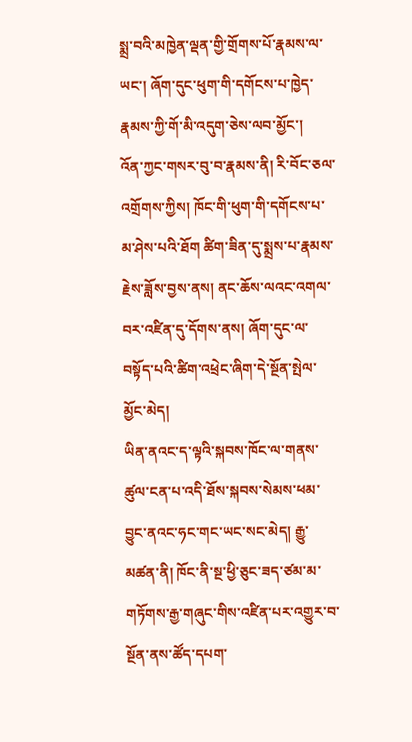སྨྲ་བའི་མཁྱེན་ལྡན་གྱི་གྲོགས་པོ་རྣམས་ལ་ཡང་། ཞོག་དུང་ཕུག་གི་དགོངས་པ་ཁྱེད་རྣམས་ཀྱི་གོ་མི་འདུག་ཅེས་ལབ་མྱོང་།
འོན་ཀྱང་གསར་བུ་བ་རྣམས་ནི། རི་བོང་ཅལ་འགྲོགས་ཀྱིས། ཁོང་གི་ཕུག་གི་དགོངས་པ་མ་ཤེས་པའི་ཐོག ཚིག་ཟིན་དུ་སྨྲས་པ་རྣམས་རྗེས་ཟློས་བྱས་ནས། ནང་ཆོས་ལའང་འགལ་བར་འཛིན་དུ་དོགས་ནས། ཞོག་དུང་ལ་བསྟོད་པའི་ཚིག་འཕྲེང་ཞིག་དེ་སྔོན་སྤེལ་མྱོང་མེད།
ཡིན་ནའང་ད་ལྟའི་སྐབས་ཁོང་ལ་གནས་ཚུལ་ངན་པ་འདི་ཐོས་སྐབས་སེམས་ཕམ་བྱུང་ནའང་ཧང་གང་ཡང་སང་མེད། རྒྱུ་མཚན་ནི། ཁོང་ནི་སྔ་ཕྱི་ཅུང་ཟད་ཙམ་མ་གཏོགས་རྒྱ་གཞུང་གིས་འཛིན་པར་འགྱུར་བ་སྔོན་ནས་ཚོད་དཔག་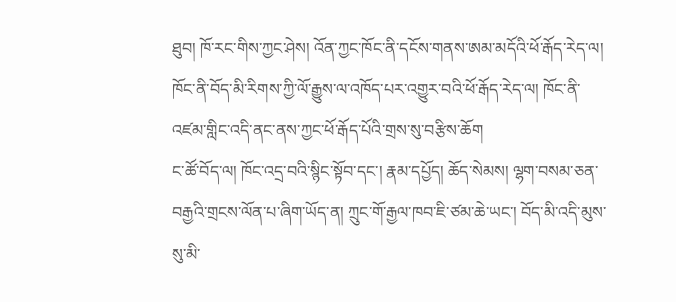ཐུབ། ཁོ་རང་གིས་ཀྱང་ཤེས། འོན་ཀྱང་ཁོང་ནི་དངོས་གནས་ཨམ་མདོའི་ཕོ་རྒོད་རེད་ལ། ཁོང་ནི་བོད་མི་རིགས་ཀྱི་ལོ་རྒྱུས་ལ་འཁོད་པར་འགྱུར་བའི་ཕོ་རྒོད་རེད་ལ། ཁོང་ནི་འཛམ་གླིང་འདི་ནང་ནས་ཀྱང་ཕོ་རྒོད་པོའི་གྲས་སུ་བརྩིས་ཆོག
ང་ཚོ་བོད་ལ། ཁོང་འདྲ་བའི་སྙིང་སྟོབ་དང་། རྣམ་དཔྱོད། ཆོད་སེམས། ལྷག་བསམ་ཅན་བརྒྱའི་གྲངས་ལོན་པ་ཞིག་ཡོད་ན། ཀྲུང་གོ་རྒྱལ་ཁབ་ཇི་ཙམ་ཆེ་ཡང་། བོད་མི་འདི་མུས་སུ་མི་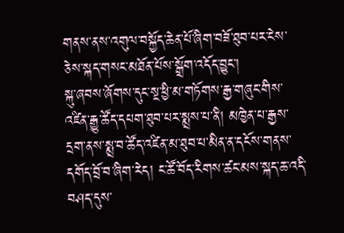གནས་ནས་འགུལ་བསྐྱོད་ཆེན་པོ་ཞིག་བཟོ་ཐུབ་པར་ངེས་ཅེས་སྐད་གསང་མཐོན་པོས་སྒྲོག་འདོད་བྱུང་།
སྐུ་ཞབས་ཞོགས་དུང་སྔ་ཕྱི་མ་གཏོགས་རྒྱ་གཞུང་གིས་འཛིན་རྒྱུ་ཚོད་དཔག་ཐུབ་པར་སྨྲས་པ་ནི། མཁྱེན་པ་རྒྱས་དྲག་ནས་སྨྲ་བ་ཚོད་འཛིན་མ་ཐུབ་པ་མིན་ན་དངོས་གནས་དགོད་བྲོ་བ་ཞིག་རེད། ང་ཚོ་བོད་རིགས་ཚང་མས་སྐད་ཆ་འདི་བཤད་དུས་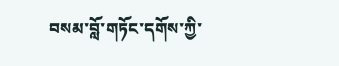བསམ་བློ་གཏོང་དགོས་ཀྱི་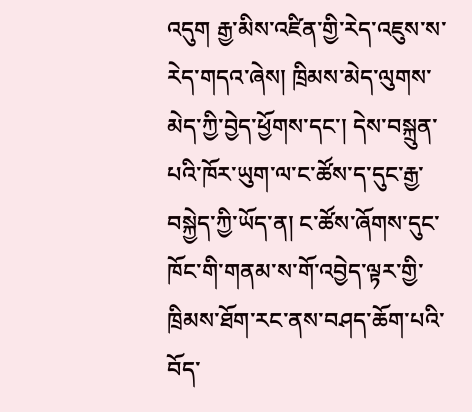འདུག རྒྱ་མིས་འཛིན་གྱི་རེད་འཇུས་ས་རེད་གདའ་ཞེས། ཁྲིམས་མེད་ལུགས་མེད་ཀྱི་བྱེད་ཕྱོགས་དང་། དེས་བསྐྲུན་པའི་ཁོར་ཡུག་ལ་ང་ཚོས་ད་དུང་རྒྱ་བསྐྱེད་ཀྱི་ཡོད་ན། ང་ཚོས་ཞོགས་དུང་ཁོང་གི་གནམ་ས་གོ་འབྱེད་ལྟར་གྱི་ཁྲིམས་ཐོག་རང་ནས་བཤད་ཆོག་པའི་བོད་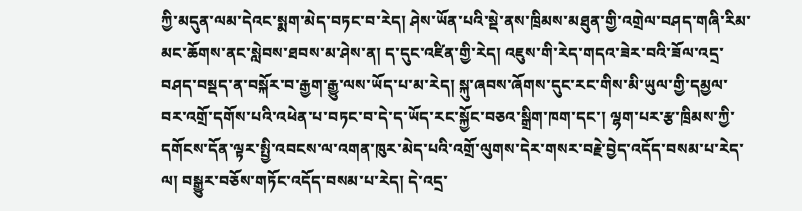ཀྱི་མདུན་ལམ་དེའང་སྨག་མེད་བཏང་བ་རེད། ཤེས་ཡོན་པའི་སྡེ་ནས་ཁྲིམས་མཐུན་གྱི་འགྲེལ་བཤད་གཞི་རིམ་མང་ཆོགས་ནང་སླེབས་ཐབས་མ་ཤེས་ན། ད་དུང་འཛིན་གྱི་རེད། འཇུས་གི་རེད་གདའ་ཟེར་བའི་ཟོལ་འདྲ་བཤད་བསྡད་ན་བསྐོར་བ་རྒྱག་རྒྱུ་ལས་ཡོད་པ་མ་རེད། སྐུ་ཞབས་ཞོགས་དུང་རང་གིས་མི་ཡུལ་གྱི་དམྱལ་བར་འགྲོ་དགོས་པའི་འཕེན་པ་བཏང་བ་དེ་ད་ཡོད་རང་སྐྱོང་བཅའ་སྒྲིག་ཁག་དང་། ལྷག་པར་རྩ་ཁྲིམས་ཀྱི་དགོངས་དོན་ལྟར་སྤྱི་འབངས་ལ་འགན་ཁུར་མེད་པའི་འགྲོ་ལུགས་དེར་གསར་བརྗེ་བྱེད་འདོད་བསམ་པ་རེད་ལ། བསྒྱུར་བཅོས་གཏོང་འདོད་བསམ་པ་རེད། དེ་འདྲ་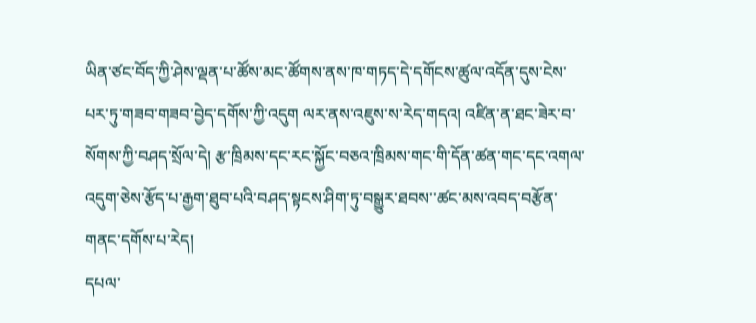ཡིན་ཙང་བོད་ཀྱི་ཤེས་ལྡན་པ་ཚོས་མང་ཚོགས་ནས་ཁ་གཏད་དེ་དགོངས་ཚུལ་འདོན་དུས་ངེས་པར་ཏུ་གཟབ་གཟབ་བྱེད་དགོས་ཀྱི་འདུག ལར་ནས་འཇུས་ས་རེད་གདའ། འཛིན་ན་ཐང་ཟེར་བ་སོགས་ཀྱི་བཤད་སྲོལ་དེ། རྩ་ཁྲིམས་དང་རང་སྐྱོང་བཅའ་ཁྲིམས་གང་གི་དོན་ཚན་གང་དང་འགལ་འདུག་ཅེས་རྩོད་པ་རྒྱག་ཐུབ་པའི་བཤད་སྟངས་ཤིག་ཏུ་བསྒྱུར་ཐབས་་ཚང་མས་འབད་བརྩོན་གནང་དགོས་པ་རེད།
དཔལ་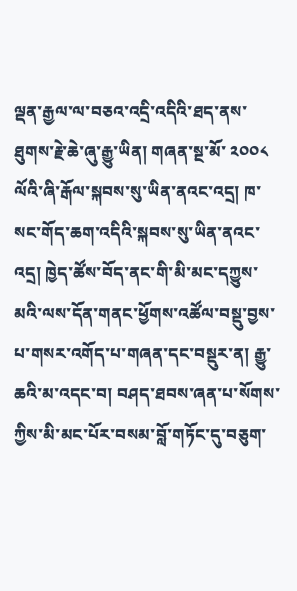ལྡན་རྒྱལ་ལ་བཅའ་འདྲི་འདིའི་ཐད་ནས་ཐུགས་རྗེ་ཆེ་ཞུ་རྒྱུ་ཡིན། གཞན་སྔ་མོ་ ༢༠༠༨ ལོའི་ཞི་རྒོལ་སྐབས་སུ་ཡིན་ནའང་འདྲ། ཁ་སང་གོད་ཆག་འདིའི་སྐབས་སུ་ཡིན་ནའང་འདྲ། ཁྱེད་ཚོས་བོད་ནང་གི་མི་མང་དཀྱུས་མའི་ལས་དོན་གནང་ཕྱོགས་འཚོལ་བསྡུ་བྱས་པ་གསར་འགོད་པ་གཞན་དང་བསྡུར་ན། རྒྱུ་ཆའི་མ་འདང་བ། བཤད་ཐབས་ཞན་པ་སོགས་ཀྱིས་མི་མང་པོར་བསམ་བློ་གཏོང་དུ་བཅུག་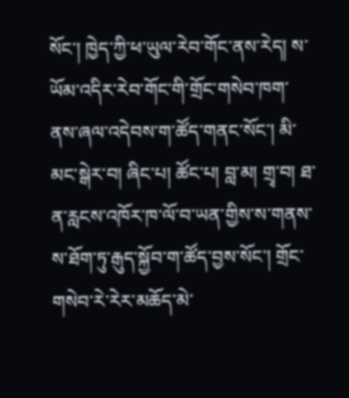སོང་། ཁྱེད་ཀྱི་ཕ་ཡུལ་རེབ་གོང་ནས་རེད། ས་ཡོམ་འདིར་རེབ་གོང་གི་གྲོང་གསེབ་ཁག་ནས་ཞལ་འདེབས་ག་ཚོད་གནང་སོང་། མི་མང་སྒེར་བ། ཞིང་པ། ཚོང་པ། བླ་མ། གྲྭ་བ། ཐ་ན་རླངས་འཁོར་ཁ་ལོ་བ་ཡན་གྱིས་ས་གནས་ས་ཐོག་ཏུ་རྒུད་སྐྱོབ་ག་ཚོད་བྱས་སོང་། གྲོང་གསེབ་རེ་རེར་མཆོད་མེ་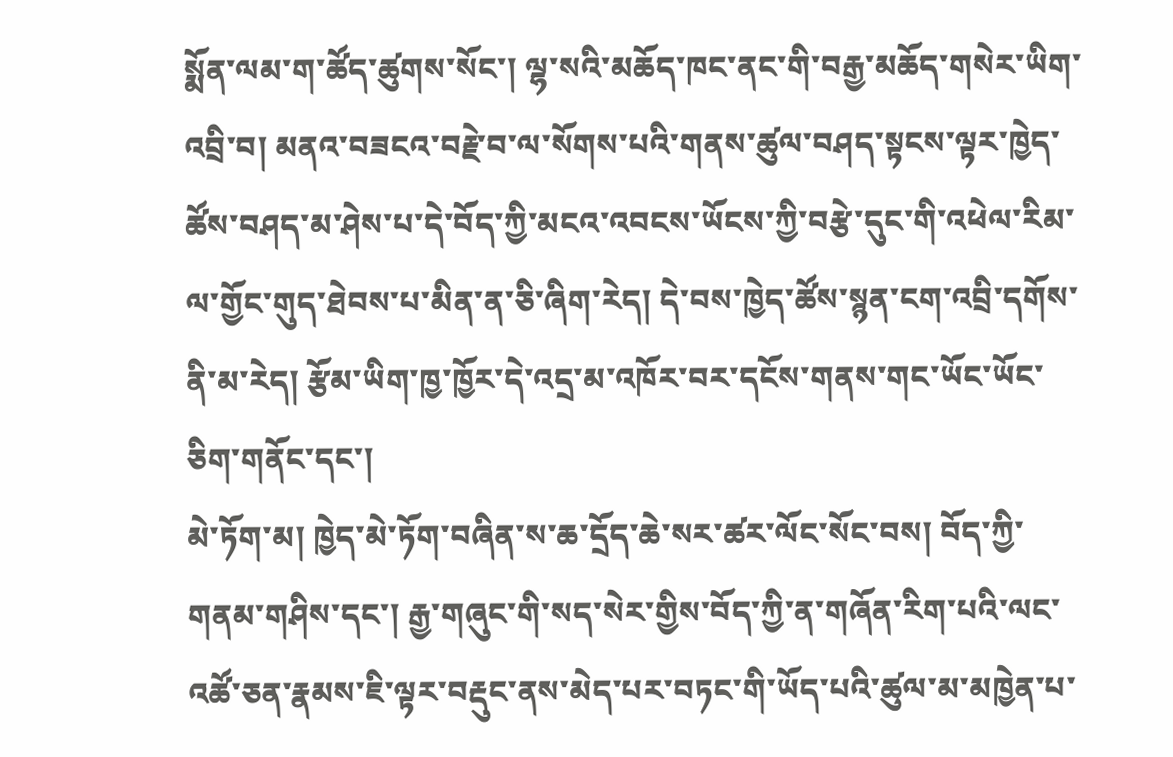སྨོན་ལམ་ག་ཚོད་ཚུགས་སོང་། ལྷ་སའི་མཆོད་ཁང་ནང་གི་བརྒྱ་མཆོད་གསེར་ཡིག་འབྲི་བ། མནའ་བཟངའ་བརྗེ་བ་ལ་སོགས་པའི་གནས་ཚུལ་བཤད་སྟངས་ལྟར་ཁྱེད་ཚོས་བཤད་མ་ཤེས་པ་དེ་བོད་ཀྱི་མངའ་འབངས་ཡོངས་ཀྱི་བརྩེ་དུང་གི་འཕེལ་རིམ་ལ་གྱོང་གུད་ཐེབས་པ་མིན་ན་ཅི་ཞིག་རེད། དེ་བས་ཁྱེད་ཚོས་སྙན་ངག་འབྲི་དགོས་ནི་མ་རེད། རྩོམ་ཡིག་ཁྱ་ཁྱོར་དེ་འདྲ་མ་འཁོར་བར་དངོས་གནས་གང་ཡོང་ཡོང་ཅིག་གནོང་དང་།
མེ་ཏོག་མ། ཁྱེད་མེ་ཏོག་བཞིན་ས་ཆ་དྲོད་ཆེ་སར་ཚར་ལོང་སོང་བས། བོད་ཀྱི་གནམ་གཤིས་དང་། རྒྱ་གཞུང་གི་སད་སེར་གྱིས་བོད་ཀྱི་ན་གཞོན་རིག་པའི་ལང་འཚོ་ཅན་རྣམས་ཇི་ལྟར་བརྡུང་ནས་མེད་པར་བཏང་གི་ཡོད་པའི་ཚུལ་མ་མཁྱེན་པ་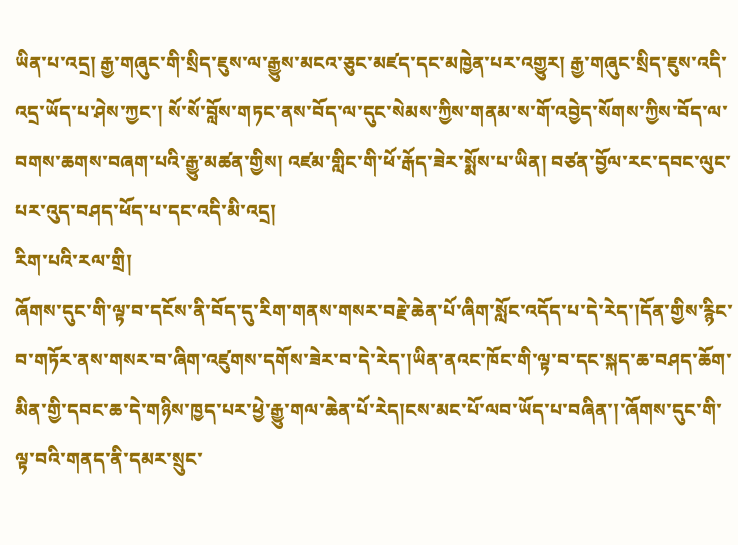ཡིན་པ་འདྲ། རྒྱ་གཞུང་གི་སྲིད་ཇུས་ལ་རྒྱུས་མངའ་ཅུང་མཛད་དང་མཁྱེན་པར་འགྱུར། རྒྱ་གཞུང་སྲིད་ཇུས་འདི་འདྲ་ཡོད་པ་ཤེས་ཀྱང་། སོ་སོ་བློས་གཏང་ནས་བོད་ལ་དུང་སེམས་ཀྱིས་གནམ་ས་གོ་འབྱེད་སོགས་ཀྱིས་བོད་ལ་བགས་ཆགས་བཞག་པའི་རྒྱུ་མཚན་གྱིས། འཛམ་གླིང་གི་ཕོ་རྒོད་ཟེར་སྨོས་པ་ཡིན། བཙན་བྱོལ་རང་དབང་ལུང་པར་འུད་བཤད་ཕོད་པ་དང་འདི་མི་འདྲ།
རིག་པའི་རལ་གྲི།
ཞོགས་དུང་གི་ལྟ་བ་དངོས་ནི་བོད་དུ་རིག་གནས་གསར་བརྗེ་ཆེན་པོ་ཞིག་སློང་འདོད་པ་དེ་རེད་།དོན་གྱིས་རྙིང་བ་གཏོར་ནས་གསར་བ་ཞིག་འཛུགས་དགོས་ཟེར་བ་དེ་རེད་།ཡིན་ནའང་ཁོང་གི་ལྟ་བ་དང་སྐད་ཆ་བཤད་ཆོག་མིན་གྱི་དབང་ཆ་དེ་གཉིས་ཁྱད་པར་ཕྱེ་རྒྱུ་གལ་ཆེན་པོ་རེད།ངས་མང་པོ་ལབ་ཡོད་པ་བཞིན་།་ཞོགས་དུང་གི་ལྟ་བའི་གནད་ནི་དམར་སྲུང་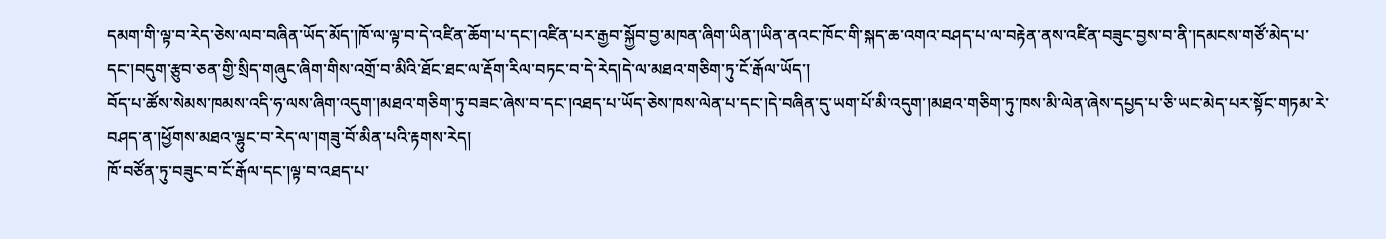དམག་གི་ལྟ་བ་རེད་ཅེས་ལབ་བཞིན་ཡོད་མོད་།ཁོ་ལ་ལྟ་བ་དེ་འཛིན་ཆོག་པ་དང་།འཛིན་པར་རྒྱབ་སྐྱོབ་བྱ་མཁན་ཞིག་ཡིན་།ཡིན་ནའང་ཁོང་གི་སྐད་ཆ་འགའ་བཤད་པ་ལ་བརྟེན་ནས་འཛིན་བཟུང་བྱས་བ་ནི་།དམངས་གཙོ་མེད་པ་དང་།བདུག་རྩུབ་ཅན་གྱི་སྲིད་གཞུང་ཞིག་གིས་འགྲོ་བ་མིའི་ཐོང་ཐང་ལ་རྡོག་རིལ་བཏང་བ་དེ་རེད།དེ་ལ་མཐའ་གཅིག་ཏུ་ངོ་རྒོལ་ཡོད་།
བོད་པ་ཚོས་སེམས་ཁམས་འདི་ཧ་ལས་ཞིག་འདུག་།མཐའ་གཅིག་ཏུ་བཟང་ཞེས་བ་དང་།འཐད་པ་ཡོད་ཅེས་ཁས་ལེན་པ་དང་།དེ་བཞིན་དུ་ཡག་པོ་མི་འདུག་།མཐའ་གཅིག་ཏུ་ཁས་མི་ལེན་ཞེས་དཔྱད་པ་ཅི་ཡང་མེད་པར་སྟོང་གཏམ་རེ་བཤད་ན་།ཕྱོགས་མཐའ་ལྷུང་བ་རེད་ལ་།གཟུ་བོ་མིན་པའི་རྟགས་རེད།
ཁོ་བཙོན་ཏུ་བཟུང་བ་ངོ་རྒོལ་དང་།ལྟ་བ་འཐད་པ་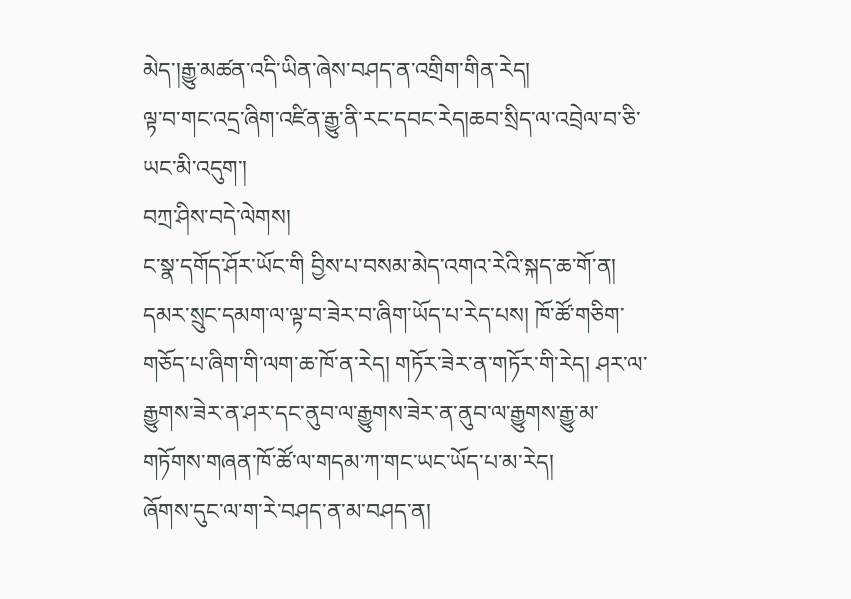མེད་།རྒྱུ་མཚན་འདི་ཡིན་ཞེས་བཤད་ན་འགྲིག་གིན་རེད།
ལྟ་བ་གང་འདྲ་ཞིག་འཛིན་རྒྱུ་ནི་རང་དབང་རེད།ཆབ་སྲིད་ལ་འབྲེལ་བ་ཅི་ཡང་མི་འདུག་།
བཀྲ་ཤིས་བདེ་ལེགས།
ང་སྣ་དགོད་ཤོར་ཡོང་གི བྱིས་པ་བསམ་མེད་འགའ་རེའི་སྐད་ཆ་གོ་ན། དམར་སྲུང་དམག་ལ་ལྟ་བ་ཟེར་བ་ཞིག་ཡོད་པ་རེད་པས། ཁོ་ཚོ་གཅིག་གཅོད་པ་ཞིག་གི་ལག་ཆ་ཁོ་ན་རེད། གཏོར་ཟེར་ན་གཏོར་གི་རེད། ཤར་ལ་རྒྱུགས་ཟེར་ན་ཤར་དང་ནུབ་ལ་རྒྱུགས་ཟེར་ན་ནུབ་ལ་རྒྱུགས་རྒྱུ་མ་གཏོགས་གཞན་ཁོ་ཚོ་ལ་གདམ་ཀ་གང་ཡང་ཡོད་པ་མ་རེད།
ཞོགས་དུང་ལ་ག་རེ་བཤད་ན་མ་བཤད་ན།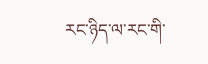རང་ཉིད་ལ་རང་གི་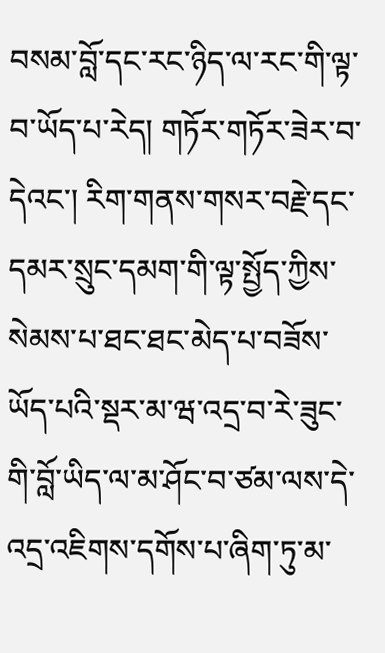བསམ་བློ་དང་རང་ཉིད་ལ་རང་གི་ལྟ་བ་ཡོད་པ་རེད། གཏོར་གཏོར་ཟེར་བ་དེའང་། རིག་གནས་གསར་བརྗེ་དང་དམར་སྲུང་དམག་གི་ལྟ་སྤྱོད་ཀྱིས་སེམས་པ་ཐང་ཐང་མེད་པ་བཟོས་ཡོད་པའི་སྡར་མ་ཝ་འདྲ་བ་རེ་ཟུང་གི་བློ་ཡིད་ལ་མ་ཤོང་བ་ཙམ་ལས་དེ་འདྲ་འཇིགས་དགོས་པ་ཞིག་ཏུ་མ་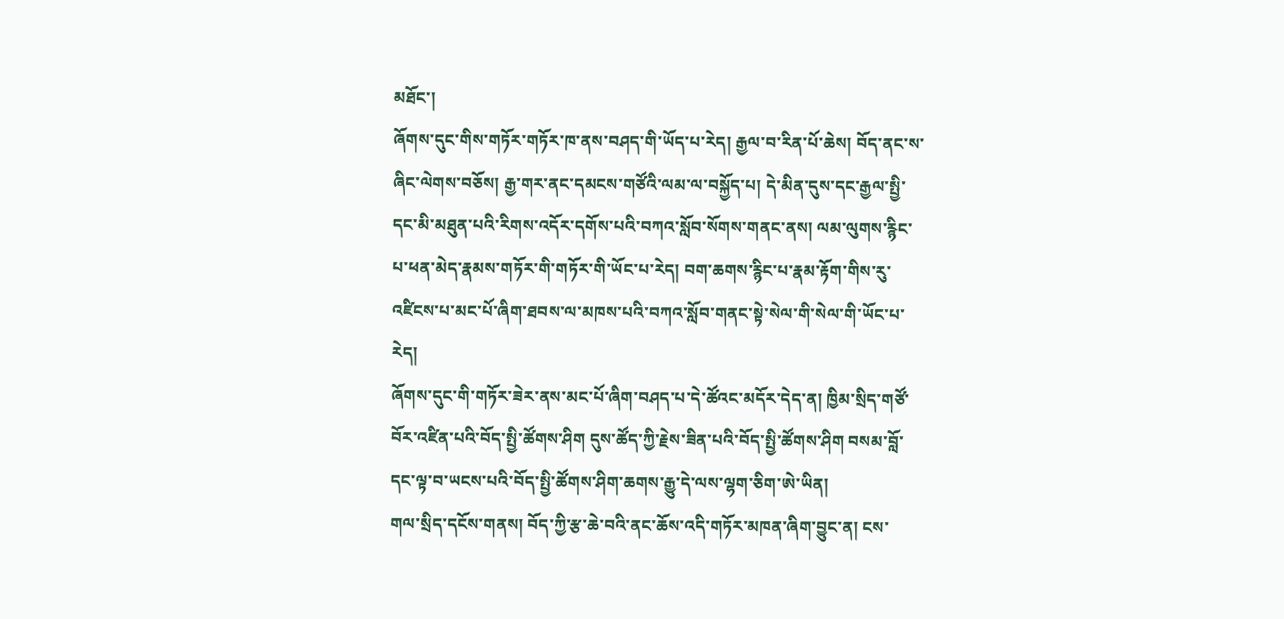མཐོང་།
ཞོགས་དུང་གིས་གཏོར་གཏོར་ཁ་ནས་བཤད་གི་ཡོད་པ་རེད། རྒྱལ་བ་རིན་པོ་ཆེས། བོད་ནང་ས་ཞིང་ལེགས་བཅོས། རྒྱ་གར་ནང་དམངས་གཙོའི་ལམ་ལ་བསྐྱོད་པ། དེ་མིན་དུས་དང་རྒྱལ་སྤྱི་དང་མི་མཐུན་པའི་རིགས་འདོར་དགོས་པའི་བཀའ་སློབ་སོགས་གནང་ནས། ལམ་ལུགས་རྙིང་པ་ཕན་མེད་རྣམས་གཏོར་གི་གཏོར་གི་ཡོང་པ་རེད། བག་ཆགས་རྙིང་པ་རྣམ་རྟོག་གིས་རུ་འཛིངས་པ་མང་པོ་ཞིག་ཐབས་ལ་མཁས་པའི་བཀའ་སློབ་གནང་སྟེ་སེལ་གི་སེལ་གི་ཡོང་པ་རེད།
ཞོགས་དུང་གི་གཏོར་ཟེར་ནས་མང་པོ་ཞིག་བཤད་པ་དེ་ཚོའང་མདོར་དེད་ན། ཁྱིམ་སྲིད་གཙོ་བོར་འཛིན་པའི་བོད་སྤྱི་ཚོགས་ཤིག དུས་ཚོད་ཀྱི་རྗེས་ཟིན་པའི་བོད་སྤྱི་ཚོགས་ཤིག བསམ་བློ་དང་ལྟ་བ་ཡངས་པའི་བོད་སྤྱི་ཚོགས་ཤིག་ཆགས་རྒྱུ་དེ་ལས་ལྷག་ཅིག་ཨེ་ཡིན།
གལ་སྲིད་དངོས་གནས། བོད་ཀྱི་རྩ་ཆེ་བའི་ནང་ཆོས་འདི་གཏོར་མཁན་ཞིག་བྱུང་ན། ངས་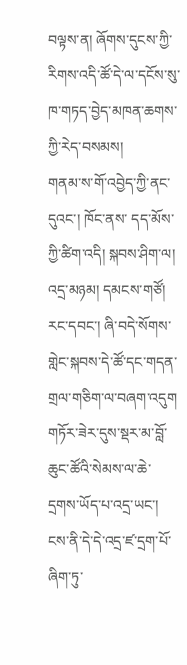བལྟས་ན། ཞོགས་དུངས་ཀྱི་རིགས་འདི་ཚོ་དེ་ལ་དངོས་སུ་ཁ་གཏད་བྱེད་མཁན་ཆགས་ཀྱི་རེད་བསམས།
གནམ་ས་གོ་འབྱེད་ཀྱི་ནང་དུའང་། ཁོང་ནས་ དད་མོས་ཀྱི་ཚིག་འདི། སྐབས་ཤིག་ལ། འདྲ་མཉམ། དམངས་གཙོ། རང་དབང་། ཞི་བདེ་སོགས་གླེང་སྐབས་དེ་ཚོ་དང་གདན་གྲལ་གཅིག་ལ་བཞག་འདུག
གཏོར་ཟེར་དུས་སྡར་མ་བློ་ཆུང་ཚོའི་སེམས་ལ་ཆེ་དྲགས་ཡོད་པ་འདྲ་ཡང་། ངས་ནི་དེ་དེ་འདྲ་ཛ་དྲག་པོ་ཞིག་ཏུ་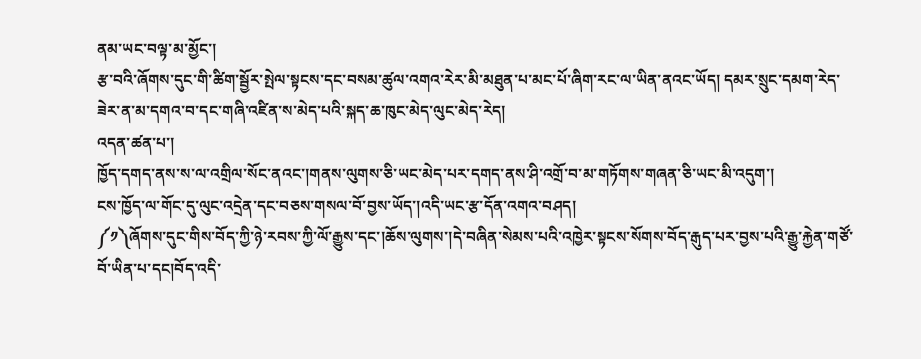ནམ་ཡང་བལྟ་མ་མྱོང་།
རྩ་བའི་ཞོགས་དུང་གི་ཚིག་སྦྱོར་སྤེལ་སྟངས་དང་བསམ་ཚུལ་འགའ་རེར་མི་མཐུན་པ་མང་པོ་ཞིག་རང་ལ་ཡིན་ནའང་ཡོད། དམར་སྲུང་དམག་རེད་ཟེར་ན་མ་དགའ་བ་དང་གཞི་འཛིན་ས་མེད་པའི་སྐད་ཆ་ཁུང་མེད་ལུང་མེད་རེད།
འདན་ཚན་པ་།
ཁྱོད་དགད་ནས་ས་ལ་འགྲིལ་སོང་ནའང་།གནས་ལུགས་ཅི་ཡང་མེད་པར་དགད་ནས་ཤི་འགྲོ་བ་མ་གཏོགས་གཞན་ཅི་ཡང་མི་འདུག་།
ངས་ཁྱོད་ལ་གོང་དུ་ལུང་འདྲེན་དང་བཅས་གསལ་བོ་བྱས་ཡོད་།འདི་ཡང་རྩ་དོན་འགའ་བཤད།
༼༡༽ཞོགས་དུང་གིས་བོད་ཀྱི་ཉེ་རབས་ཀྱི་ལོ་རྒྱུས་དང་།ཆོས་ལུགས་།དེ་བཞིན་སེམས་པའི་འཁྱེར་སྟངས་སོགས་བོད་རྒུད་པར་བྱས་པའི་རྒྱུ་རྐྱེན་གཙོ་བོ་ཡིན་པ་དང།བོད་འདི་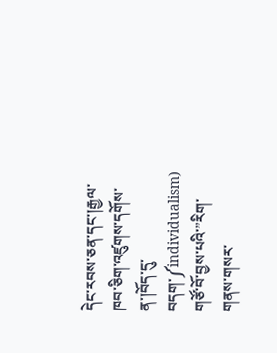དེང་རབས་ཅན་དང་།རྒྱལ་ཁབ་ཅིག་འཛུགས་དགོས་ན་།བོད་དུ་བདག་༼individualism) གཙོ་བོ་བྱས་པའི་”རིག་གནས་གསར་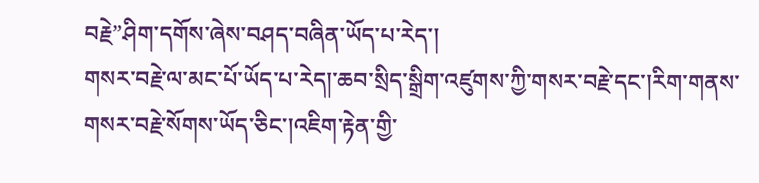བརྗེ”ཤིག་དགོས་ཞེས་བཤད་བཞིན་ཡོད་པ་རེད་།
གསར་བརྗེ་ལ་མང་པོ་ཡོད་པ་རེད།་ཆབ་སྲིད་སྒྲིག་འཛུགས་ཀྱི་གསར་བརྗེ་དང་།རིག་གནས་གསར་བརྗེ་སོགས་ཡོད་ཅིང་།འཇིག་རྟེན་གྱི་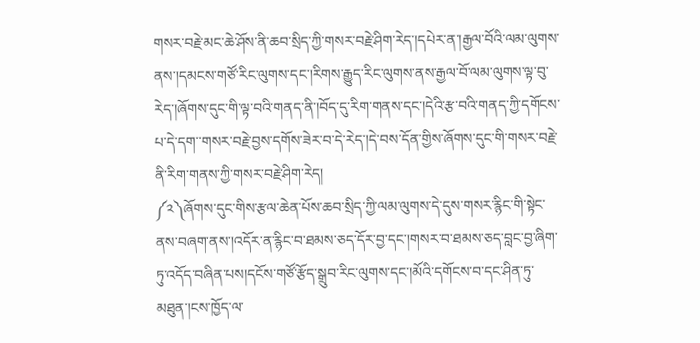གསར་བརྗེ་མང་ཆེ་ཤོས་ནི་ཆབ་སྲིད་ཀྱི་གསར་བརྗེ་ཤིག་རེད་།དཔེར་ན་།རྒྱལ་བོའི་ལམ་ལུགས་ནས་།དམངས་གཙོ་རིང་ལུགས་དང་།རིགས་རྒྱུད་རིང་ལུགས་ནས་རྒྱལ་བོ་ལམ་ལུགས་ལྟ་བུ་རེད་།ཞོགས་དུང་གི་ལྟ་བའི་གནད་ནི་།བོད་དུ་རིག་གནས་དང་།དེའི་རྩ་བའི་གནད་ཀྱི་དགོངས་པ་དེ་དག་་གསར་བརྗེ་བྱས་དགོས་ཟེར་བ་དེ་རེད་།དེ་བས་དོན་གྱིས་ཞོགས་དུང་གི་གསར་བརྗེ་ནི་རིག་གནས་ཀྱི་གསར་བརྗེ་ཤིག་རེད།
༼༢༽ཞོགས་དུང་གིས་རྩལ་ཆེན་པོས་ཆབ་སྲིད་ཀྱི་ལམ་ལུགས་དེ་དུས་གསར་རྙིང་གི་སྟེང་ནས་བཞག་ནས་།འདོར་ན་རྙིང་བ་ཐམས་ཅད་དོར་བྱ་དང་།གསར་བ་ཐམས་ཅད་བླང་བྱ་ཞིག་ཏུ་འདོད་བཞིན་པས།དངོས་གཙོ་རྩོད་སྒྲུབ་རིང་ལུགས་དང་།མོའི་དགོངས་བ་དང་ཤིན་ཏུ་མཐུན་།ངས་ཁྱོད་ལ་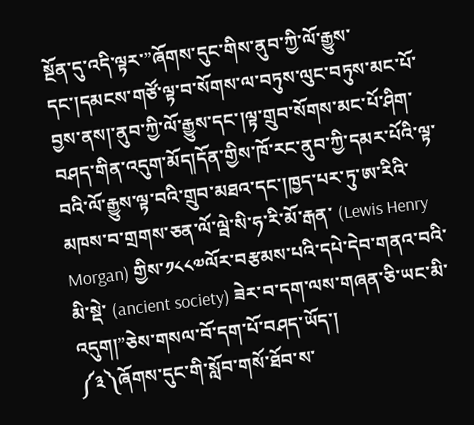སྔོན་དུ་འདི་ལྟར་”ཞོགས་དུང་གིས་ནུབ་ཀྱི་ལོ་རྒྱུས་དང་།དམངས་གཙོ་ལྟ་བ་སོགས་ལ་བཏུས་ལུང་བཏུས་མང་པོ་བྱས་ནས།་ནུབ་ཀྱི་ལོ་རྒྱུས་དང་།ལྟ་གྲུབ་སོགས་མང་པོ་ཤིག་བཤད་གིན་འདུག་མོད།དོན་གྱིས་ཁོ་རང་ནུབ་ཀྱི་དམར་པོའི་ལྟ་བའི་ལོ་རྒྱུས་ལྟ་བའི་གྲུབ་མཐའ་དང་།ཁྱད་པར་ཏུ་ཨ་རིའི་མཁས་བ་གྲགས་ཅན་ལོ་ལྦེ་སི་ཧ་རི་མོ་རྒན་ (Lewis Henry Morgan) གྱིས་༡༨༨༧ལོར་བརྩམས་པའི་དཔེ་དེབ་གནའ་བའི་མི་སྡེ་ (ancient society) ཟེར་བ་དག་ལས་གཞན་ཅི་ཡང་མི་འདུག།”ཅེས་གསལ་བོ་དག་པོ་བཤད་ཡོད་།
༼༣༽ཞོགས་དུང་གི་སློབ་གསོ་ཐོབ་ས་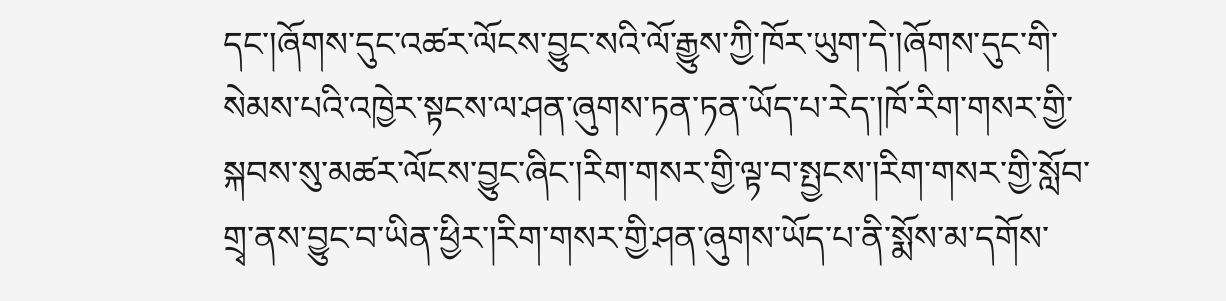དང་།ཞོགས་དུང་འཚར་ལོངས་བྱུང་སའི་ལོ་རྒྱུས་ཀྱི་ཁོར་ཡུག་དེ་།ཞོགས་དུང་གི་སེམས་པའི་འཁྱེར་སྟངས་ལ་ཤན་ཞུགས་ཏན་ཏན་ཡོད་པ་རེད་།ཁོ་རིག་གསར་གྱི་སྐབས་སུ་མཚར་ལོངས་བྱུང་ཞིང་།རིག་གསར་གྱི་ལྟ་བ་སྤྱངས་།རིག་གསར་གྱི་སློབ་གྲྭ་ནས་བྱུང་བ་ཡིན་ཕྱིར་།རིག་གསར་གྱི་ཤན་ཞུགས་ཡོད་པ་ནི་སྨོས་མ་དགོས་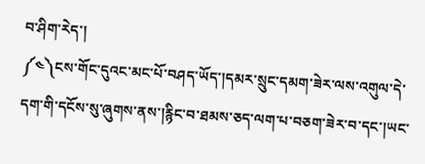བ་ཤིག་རེད་།
༼༤༽ངས་གོང་དུའང་མང་པོ་བཤད་ཡོད་།དམར་སྲུང་དམག་ཟེར་ལས་འགུལ་དེ་དག་གི་དངོས་སུ་ཞུགས་ནས་།རྙིང་བ་ཐམས་ཅད་ལག་པ་བཅག་ཟེར་བ་དང་།ཡང་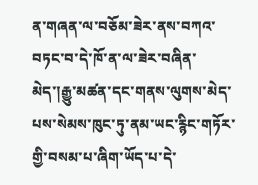ན་གཞན་ལ་བཅོམ་ཟེར་ནས་བཀའ་བཏང་བ་དེ་ཁོ་ན་ལ་ཟེར་བཞིན་མེད་།རྒྱུ་མཚན་དང་གནས་ལུགས་མེད་པས་སེམས་ཁུང་ཏུ་ནམ་ཡང་རྙིང་གཏོར་གྱི་བསམ་པ་ཞིག་ཡོད་པ་དེ་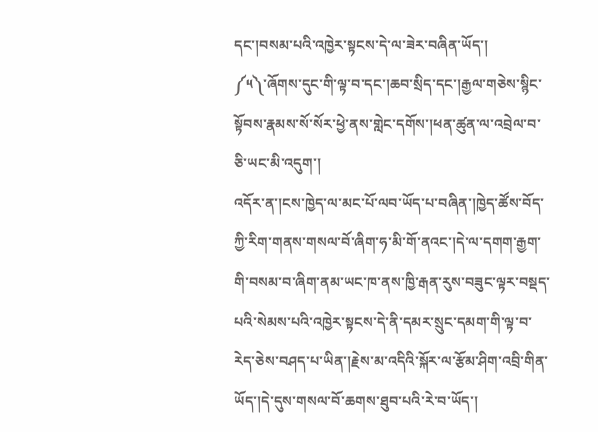དང་།བསམ་པའི་འཁྱེར་སྟངས་དེ་ལ་ཟེར་བཞིན་ཡོད་།
༼༥༽་ཞོགས་དུང་གི་ལྟ་བ་དང་།ཆབ་སྲིད་དང་།རྒྱལ་གཅེས་སྙིང་སྟོབས་རྣམས་སོ་སོར་ཕྱེ་ནས་གླེང་དགོས་།ཕན་ཚུན་ལ་འབྲེལ་བ་ཅི་ཡང་མི་འདུག་།
འདོར་ན་།ངས་ཁྱེད་ལ་མང་པོ་ལབ་ཡོད་པ་བཞིན་།ཁྱེད་ཚོས་བོད་ཀྱི་རིག་གནས་གསལ་བོ་ཞིག་ཧ་མི་གོ་ནའང་།དེ་ལ་དགག་རྒྱག་གི་བསམ་བ་ཞིག་ནམ་ཡང་ཁ་ནས་ཁྱི་རྒན་རུས་བཟུང་ལྟར་བསྡད་པའི་སེམས་པའི་འཁྱེར་སྟངས་དེ་ནི་དམར་སྲུང་དམག་གི་ལྟ་བ་རེད་ཅེས་བཤད་པ་ཡིན་།རྗེས་མ་འདིའི་སྐོར་ལ་རྩོམ་ཤིག་འབྲི་གིན་ཡོད་།དེ་དུས་གསལ་བོ་ཆགས་ཐུབ་པའི་རེ་བ་ཡོད་།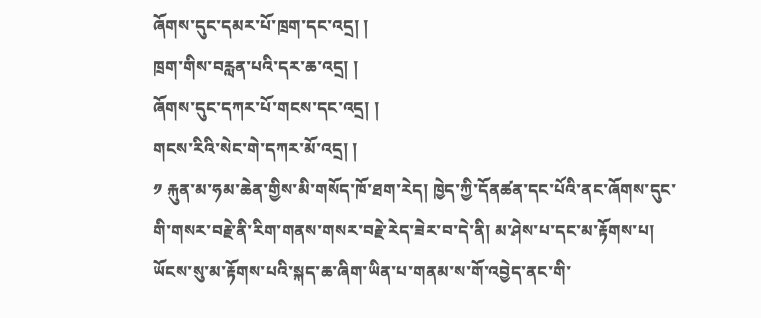ཞོགས་དུང་དམར་པོ་ཁྲག་དང་འདྲ། །
ཁྲག་གིས་བརླན་པའི་དར་ཆ་འདྲ། །
ཞོགས་དུང་དཀར་པོ་གངས་དང་འདྲ། །
གངས་རིའི་སེང་གེ་དཀར་མོ་འདྲ། །
༡ རྐུན་མ་ཧམ་ཆེན་གྱིས་མི་གསོད་ཁོ་ཐག་རེད། ཁྱེད་ཀྱི་དོནཚན་དང་པོའི་ནང་ཞོགས་དུང་གི་གསར་བརྗེ་ནི་རིག་གནས་གསར་བརྗེ་རེད་ཟེར་བ་དེ་ནི། མ་ཤེས་པ་དང་མ་རྟོགས་པ། ཡོངས་སུ་མ་རྟོགས་པའི་སྐད་ཆ་ཞིག་ཡིན་པ་གནམ་ས་གོ་འབྱེད་ནང་གི་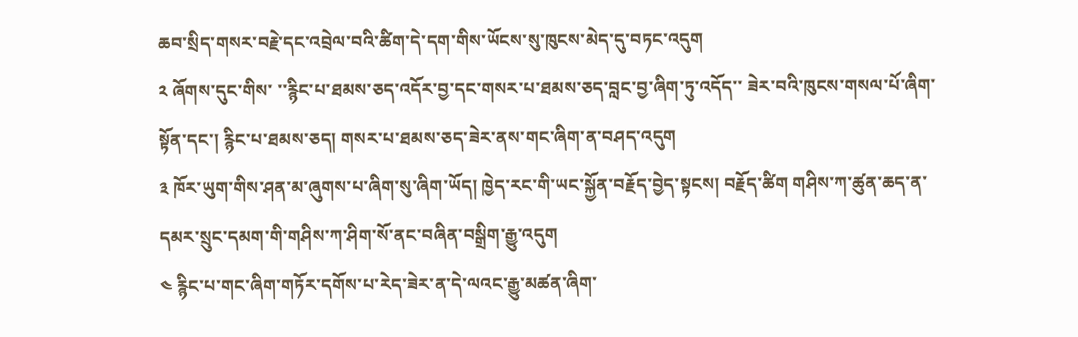ཆབ་སྲིད་གསར་བརྗེ་དང་འབྲེལ་བའི་ཚིག་དེ་དག་གིས་ཡོངས་སུ་ཁུངས་མེད་དུ་བཏང་འདུག
༢ ཞོགས་དུང་གིས་ ་་རྙིང་པ་ཐམས་ཅད་འདོར་བྱ་དང་གསར་པ་ཐམས་ཅད་བླང་བྱ་ཞིག་ཏུ་འདོད་་ ཟེར་བའི་ཁུངས་གསལ་པོ་ཞིག་སྟོན་དང་། རྙིང་པ་ཐམས་ཅད། གསར་པ་ཐམས་ཅད་ཟེར་ནས་གང་ཞིག་ན་བཤད་འདུག
༣ ཁོར་ཡུག་གིས་ཤན་མ་ཞུགས་པ་ཞིག་སུ་ཞིག་ཡོད། ཁྱེད་རང་གི་ཡང་སྐྱོན་བརྗོད་བྱེད་སྟངས། བརྗོད་ཚིག གཤིས་ཀ་ཚུན་ཆད་ན་དམར་སྲུང་དམག་གི་གཤིས་ཀ་ཤིག་སོ་ནང་བཞིན་བསྒྲིག་རྒྱུ་འདུག
༤ རྙིང་པ་གང་ཞིག་གཏོར་དགོས་པ་རེད་ཟེར་ན་དེ་ལའང་རྒྱུ་མཚན་ཞིག་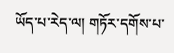ཡོད་པ་རེད་ལ། གཏོར་དགོས་པ་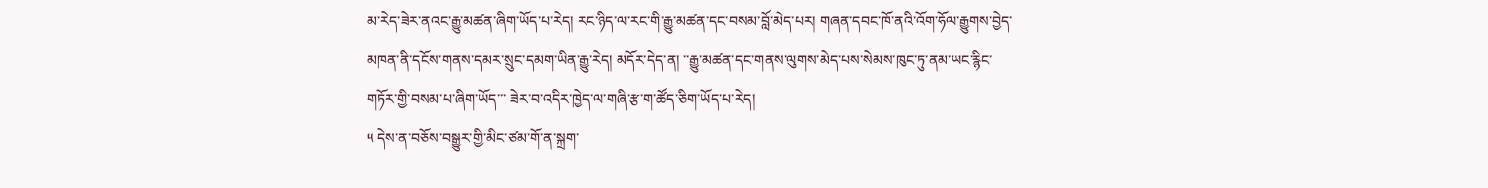མ་རེད་ཟེར་ནའང་རྒྱུ་མཚན་ཞིག་ཡོད་པ་རེད། རང་ཉིད་ལ་རང་གི་རྒྱུ་མཚན་དང་བསམ་བློ་མེད་པར། གཞན་དབང་ཁོ་ནའི་འོག་ཧོལ་རྒྱུགས་བྱེད་མཁན་ནི་དངོས་གནས་དམར་སྲུང་དམག་ཡིན་རྒྱུ་རེད། མདོར་དེད་ན། ་་རྒྱུ་མཚན་དང་གནས་ལུགས་མེད་པས་སེམས་ཁུང་ཏུ་ནམ་ཡང་རྙིང་གཏོར་གྱི་བསམ་པ་ཞིག་ཡོད་་་ ཟེར་བ་འདིར་ཁྱེད་ལ་གཞི་རྩ་ག་ཚོད་ཅིག་ཡོད་པ་རེད།
༥ དེས་ན་བཅོས་བསྒྱུར་གྱི་མིང་ཙམ་གོ་ན་སྐྲག་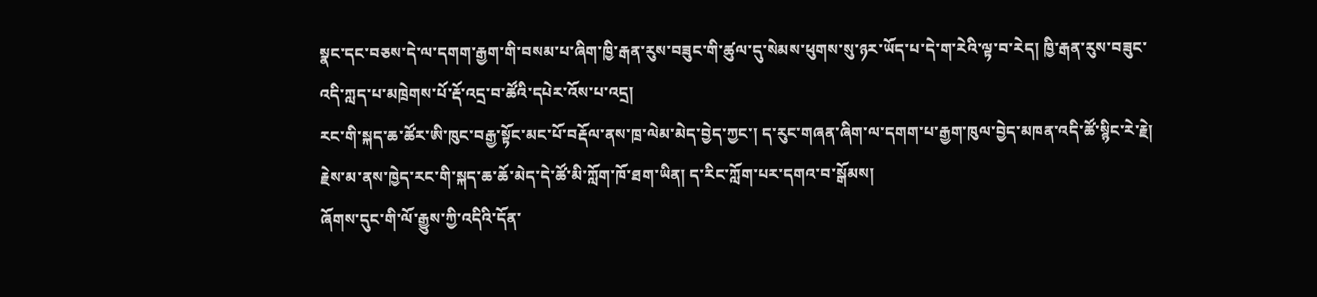སྣང་དང་བཅས་དེ་ལ་དགག་རྒྱག་གི་བསམ་པ་ཞིག་ཁྱི་རྒན་རུས་བཟུང་གི་ཚུལ་དུ་སེམས་ཕུགས་སུ་ཉར་ཡོད་པ་དེ་ག་རེའི་ལྟ་བ་རེད། ཁྱི་རྒན་རུས་བཟུང་འདི་ཀླད་པ་མཁྲེགས་པོ་རྡོ་འདྲ་བ་ཚོའི་དཔེར་འོས་པ་འདྲ།
རང་གི་སྐད་ཆ་ཚོར་ཨི་ཁུང་བརྒྱ་སྟོང་མང་པོ་བརྡོལ་ནས་ཁྲ་ལེམ་མེད་བྱེད་ཀྱང་། ད་རུང་གཞན་ཞིག་ལ་དགག་པ་རྒྱག་ཁུལ་བྱེད་མཁན་འདི་ཚོ་སྙིང་རེ་རྗེ།
རྗེས་མ་ནས་ཁྱེད་རང་གི་སྐད་ཆ་ཆོ་མེད་དེ་ཚོ་མི་ཀློག་ཁོ་ཐག་ཡིན། ད་རིང་ཀློག་པར་དགའ་བ་སྒོམས།
ཞོགས་དུང་གི་ལོ་རྒྱུས་ཀྱི་འདིའི་དོན་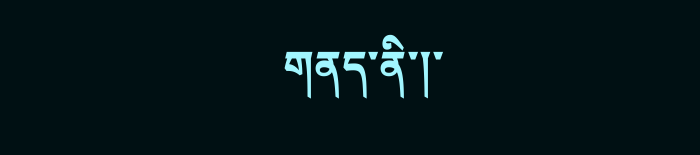གནད་ནི་།་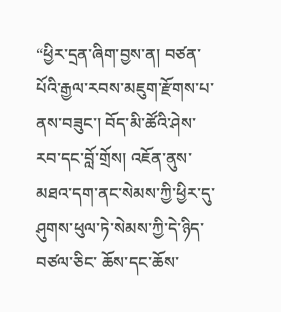“ཕྱིར་དྲན་ཞིག་བྱས་ན། བཙན་པོའི་རྒྱལ་རབས་མཇུག་རྫོགས་པ་ནས་བཟུང་། བོད་མི་ཚོའི་ཤེས་རབ་དང་བློ་གྲོས། འཇོན་ནུས་མཐའ་དག་ནང་སེམས་ཀྱི་ཕྱིར་དུ་ཤུགས་ཕུལ་ཏེ་སེམས་ཀྱི་དེ་ཉིད་བཙལ་ཅིང་ ཆོས་དང་ཆོས་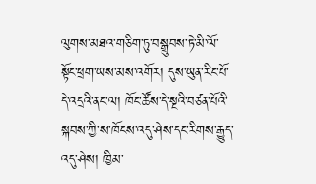ལུགས་མཐའ་གཅིག་ཏུ་བསྒྲུབས་ཏེ་མི་ལོ་སྟོང་ཕྲག་ཡས་མས་འགོར། དུས་ཡུན་རིང་པོ་དེ་འདྲའི་ནང་ལ། ཁོང་ཚོས་དེ་སྔའི་བཙན་པོའི་སྐབས་ཀྱི་ས་ཁོངས་འདུ་ཤེས་དང་རིགས་རྒྱུད་འདུ་ཤེས། ཁྱིམ་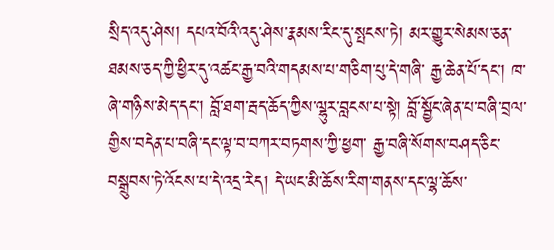སྲིད་འདུ་ཤེས། དཔའ་བོའི་འདུ་ཤེས་རྣམས་རིང་དུ་སྤངས་ཏེ། མར་གྱུར་སེམས་ཅན་ཐམས་ཅད་ཀྱི་ཕྱིར་དུ་འཚང་རྒྱ་བའི་གདམས་པ་གཅིག་པུ་དེ་གཞི་ རྒྱ་ཆེན་པོ་དང་། ཁ་ཞེ་གཉིས་མེད་དང་། བློ་ཐག་རྦད་ཆོད་ཀྱིས་ལྷུར་བླངས་པ་སྟེ། བློ་སྦྱོང་ཞེན་པ་བཞི་བྲལ་གྱིས་བདེན་པ་བཞི་དང་ལྟ་བ་བཀར་བཏགས་ཀྱི་ཕྱག་ རྒྱ་བཞི་སོགས་བཤད་ཅིང་བསྒྲུབས་ཏེ་འོངས་པ་དེ་འདྲ་རེད། དེ་ཡང་མི་ཆོས་རིག་གནས་དང་ལྷ་ཆོས་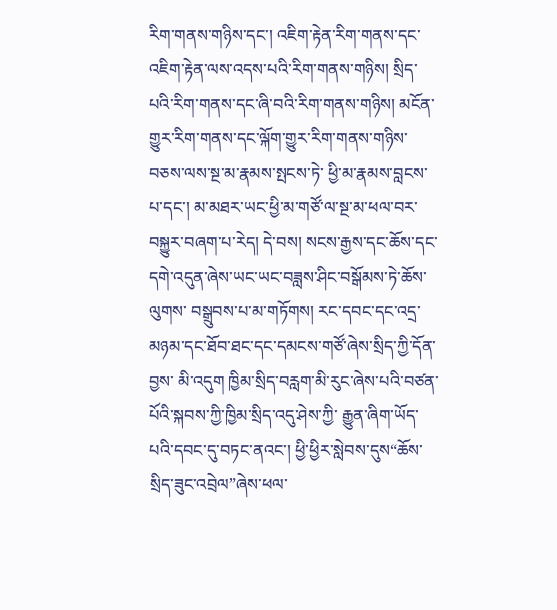རིག་གནས་གཉིས་དང་། འཇིག་རྟེན་རིག་གནས་དང་འཇིག་རྟེན་ལས་འདས་པའི་རིག་གནས་གཉིས། སྲིད་པའི་རིག་གནས་དང་ཞི་བའི་རིག་གནས་གཉིས། མངོན་གྱུར་རིག་གནས་དང་ལྐོག་གྱུར་རིག་གནས་གཉིས་བཅས་ལས་སྔ་མ་རྣམས་སྤངས་ཏེ་ ཕྱི་མ་རྣམས་བླངས་པ་དང་། མ་མཐར་ཡང་ཕྱི་མ་གཙོ་ལ་སྔ་མ་ཕལ་བར་བསྐྱུར་བཞག་པ་རེད། དེ་བས། སངས་རྒྱས་དང་ཆོས་དང་དགེ་འདུན་ཞེས་ཡང་ཡང་བཟླས་ཤིང་བསྒོམས་ཏེ་ཆོས་ལུགས་ བསྒྲུབས་པ་མ་གཏོགས། རང་དབང་དང་འདྲ་མཉམ་དང་ཐོབ་ཐང་དང་དམངས་གཙོ་ཞེས་སྲིད་ཀྱི་དོན་བྱས་ མི་འདུག ཁྱིམ་སྲིད་བརླག་མི་རུང་ཞེས་པའི་བཙན་པོའི་སྐབས་ཀྱི་ཁྱིམ་སྲིད་འདུ་ཤེས་ཀྱི་ རྒྱུན་ཞིག་ཡོད་པའི་དབང་དུ་བཏང་ནའང་། ཕྱི་ཕྱིར་སླེབས་དུས“ཆོས་སྲིད་ཟུང་འབྲེལ”ཞེས་ཕལ་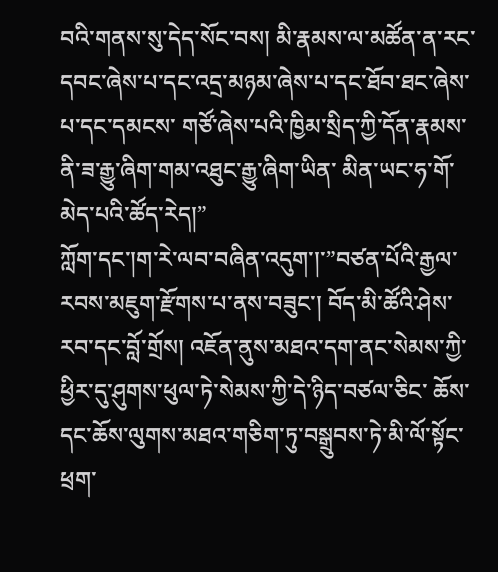བའི་གནས་སུ་དེད་སོང་བས། མི་རྣམས་ལ་མཚོན་ན་རང་དབང་ཞེས་པ་དང་འདྲ་མཉམ་ཞེས་པ་དང་ཐོབ་ཐང་ཞེས་པ་དང་དམངས་ གཙོ་ཞེས་པའི་ཁྱིམ་སྲིད་ཀྱི་དོན་རྣམས་ནི་ཟ་རྒྱུ་ཞིག་གམ་འཐུང་རྒྱུ་ཞིག་ཡིན་ མིན་ཡང་ཧ་གོ་མེད་པའི་ཚོད་རེད།”
ཀློག་དང་།ག་རེ་ལབ་བཞིན་འདུག་།་”བཙན་པོའི་རྒྱལ་རབས་མཇུག་རྫོགས་པ་ནས་བཟུང་། བོད་མི་ཚོའི་ཤེས་རབ་དང་བློ་གྲོས། འཇོན་ནུས་མཐའ་དག་ནང་སེམས་ཀྱི་ཕྱིར་དུ་ཤུགས་ཕུལ་ཏེ་སེམས་ཀྱི་དེ་ཉིད་བཙལ་ཅིང་ ཆོས་དང་ཆོས་ལུགས་མཐའ་གཅིག་ཏུ་བསྒྲུབས་ཏེ་མི་ལོ་སྟོང་ཕྲག་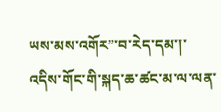ཡས་མས་འགོར”་བ་རེད་དམ་།་
འདིས་གོང་གི་སྐད་ཆ་ཚང་མ་ལ་ལན་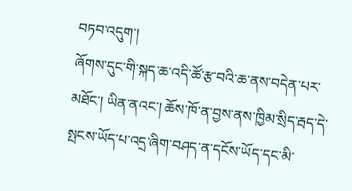བཏབ་འདུག་།
ཞོགས་དུང་གི་སྐད་ཆ་འདི་ཚོ་རྩ་བའི་ཆ་ནས་བདེན་པར་མཐོང་། ཡིན་ནའང་། ཆོས་ཁོ་ན་བྱས་ནས་ཁྱིམ་སྲིད་རྦད་དེ་སྤངས་ཡོད་པ་འདྲ་ཞིག་བཤད་ན་དངོས་ཡོད་དང་མི་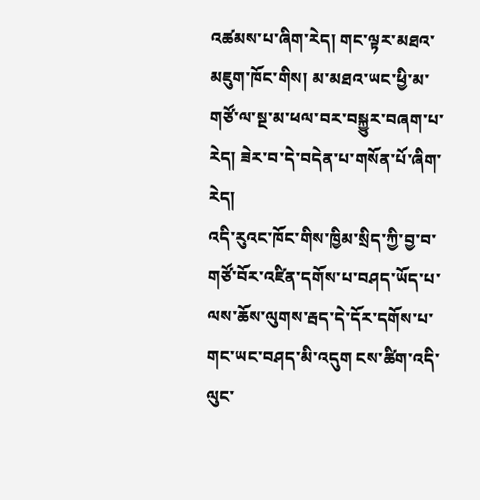འཚམས་པ་ཞིག་རེད། གང་ལྟར་མཐའ་མཇུག་ཁོང་གིས། མ་མཐའ་ཡང་ཕྱི་མ་གཙོ་ལ་སྔ་མ་ཕལ་བར་བསྐྱུར་བཞག་པ་རེད། ཟེར་བ་དེ་བདེན་པ་གསོན་པོ་ཞིག་རེད།
འདི་རུའང་ཁོང་གིས་ཁྱིམ་སྲིད་ཀྱི་བྱ་བ་གཙོ་བོར་འཛིན་དགོས་པ་བཤད་ཡོད་པ་ལས་ཆོས་ལུགས་རྦད་དེ་དོར་དགོས་པ་གང་ཡང་བཤད་མི་འདུག ངས་ཚིག་འདི་ལུང་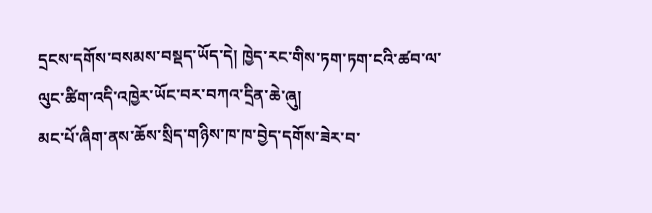དྲངས་དགོས་བསམས་བསྡད་ཡོད་དེ། ཁྱེད་རང་གིས་ཏག་ཏག་ངའི་ཚབ་ལ་ལུང་ཚིག་འདི་འཁྱེར་ཡོང་བར་བཀའ་དྲིན་ཆེ་ཞུ།
མང་པོ་ཞིག་ནས་ཆོས་སྲིད་གཉིས་ཁ་ཁ་བྱེད་དགོས་ཟེར་བ་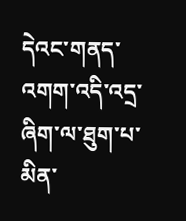དེའང་གནད་འགག་འདི་འདྲ་ཞིག་ལ་ཐུག་པ་མིན་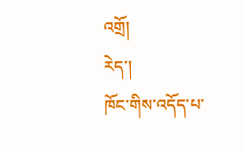འགྲོ།
རེད་།
ཁོང་གིས་འདོད་པ་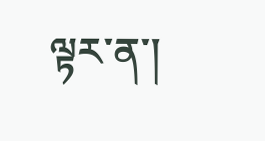ལྟར་ན་།